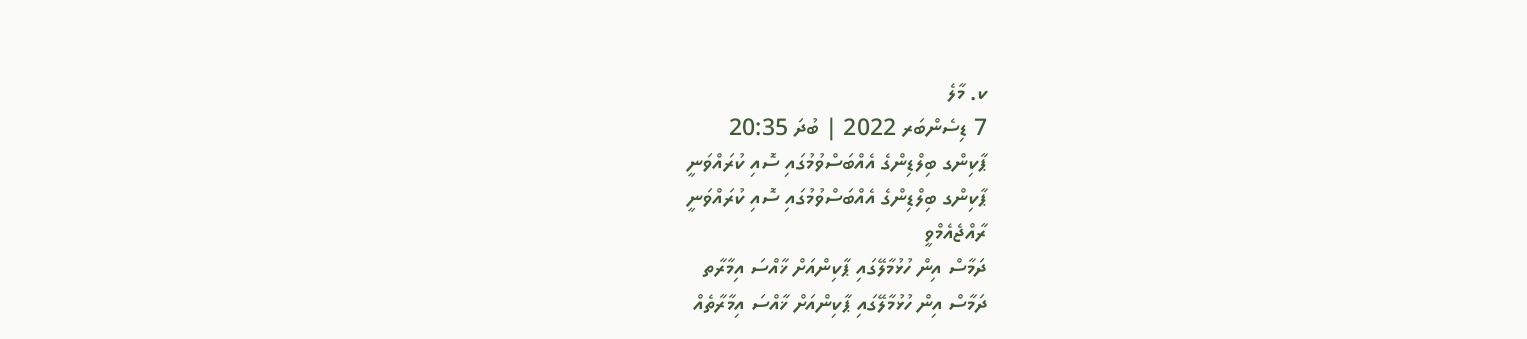ކ. މާލެ
7 ޑިސެންބަރ 2022 | ބުދަ 20:35
ޕާކިންގ ބިލްޑިންގެ އެއްބަސްވުމުގައި ސޮއި ކުރައްވަނީ
ޕާކިންގ ބިލްޑިންގެ އެއްބަސްވުމުގައި ސޮއި ކުރައްވަނީ
ރާއްޖެއެމްވީ
ދަމާސް އިން ހުޅުމާލޭގައި ޕާކިންއަށް ޚާއްސަ އިމާރާތ
ދަމާސް އިން ހުޅުމާލޭގައި ޕާކިންއަށް ޚާއްސަ އިމާރާތެއް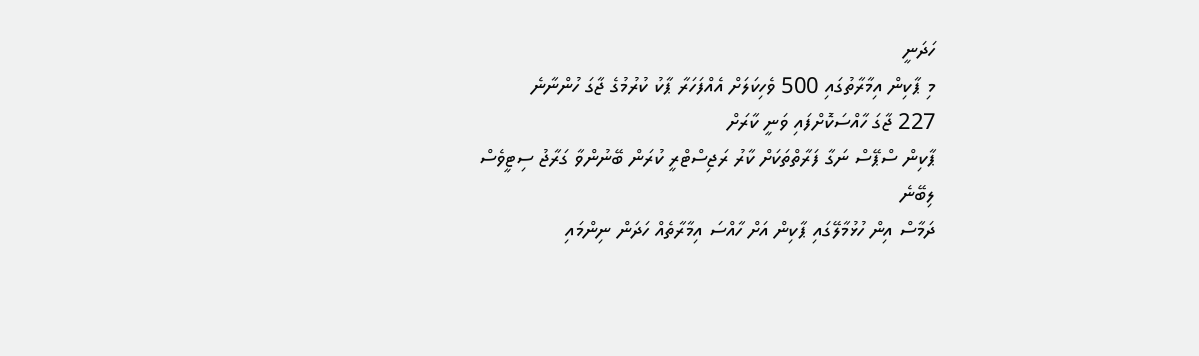ހަދަނީ
މި ޕާކިން އިމާރާތުގައި 500 ވެހިކަލަށް އެއްފަހަރާ ޕާކު ކުރުމުގެ ޖާގަ ހުންނާނެ
227 ޖާގަ ހާއްސަކޮށްފައި ވަނީ ކާރަށް
ޕާކިން ސްޕޭސް ނަގާ ފަރާތްތަކަށް ކާރު ރަޖިސްޓްރީ ކުރަން ބޭނުންވާ ގަރާޖު ސިޓީވެސް ލިބޭނެ
ދަމާސް އިން ހުޅުމާލޭގައި ޕާކިން އަށް ހާއްސަ އިމާރާތެއް ހަދަން ނިންމައި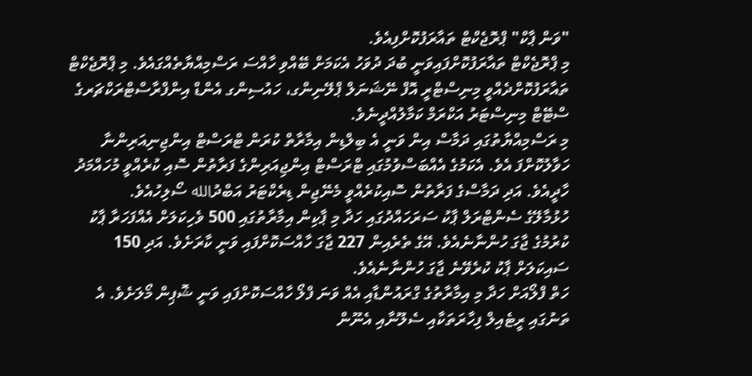"ވަން ޕާކް" ޕްރޮޖެކްޓް ތައާރަފުކޮށްފިއެވެ.
މި ޕްރޮޖެކްޓް ތައާރަފުކޮށްފައިވަނީ ބުދަ ދުވަހު އެކަމަށް ބޭއްވި ހާއްސަ ރަސްމިއްޔާތެއްގައެވެ. މި ޕްރޮޖެކްޓް ތައާރަފުކޮށްދެއްވީ މިނިސްޓްރީ އޮފް ނޭޝަނަލް ޕްލޭނިންގ، ހައުސިންގ އެންޑް އިންފްރާސްޓްރަކްޗަރގެ ސްޓޭޓް މިނިސްޓަރު އަކްރަމް ކަމާލުއްދީނެވެ.
މި ރަސްމިއްޔާތުގައި ދަމާސް އިން ވަނީ އެ ބިލްޑިން އިމާރާތް ކުރަން ޓްރަސްޓް އިންޖިނިއަރިންނާ ހަވާލުކޮށްފަ އެވެ. އެކަމުގެ އެއްބަސްވުމުގައި ޓްރަސްޓް އިންޖިއަރިންގެ ފަރާތުން ސޮއި ކުރެއްވީ މުހައްމަދު ހާދީއެވެ. އަދި ދަމާސްގެ ފަރާތުން ސޮއިކުރެއްވީ މެނޭޖިން ޑިރެކްޓަރު އަބްދުالله ސޯލިހުއެވެ.
ހުޅުމާލޭގެ ސެންޓްރަލް ޕާކު ސަރަހައްދުގައި ހަދާ މި ޕާކިން އިމާރާތުގައި 500 ވެހިކަލަށް އެއްފަހަރާ ޕާކު ކުރުމުގެ ޖާގަ ހުންނާނެއެވެ. އޭގެ ތެރެއިން 227 ޖާގަ ހާއްސަކޮށްފައި ވަނީ ކާރަށެވެ. އަދި 150 ސައިކަލަށް ޕާކު ކުރެވޭނެ ޖާގަ ހުންނާނެއެވެ.
ހަތް ފްލޯއަށް ހަދާ މި އިމާރާތުގެ ގްރައުންޑާއި އެއް ވަނަ ފްލޯ ހާއްސަކޮށްފައި ވަނީ ޝޮޕިން މޯލަށެވެ. އެ ތަނުގައި ރީޓެއިލް ފިހާރަތަކާއި ސެލޫނާއި އެނޫން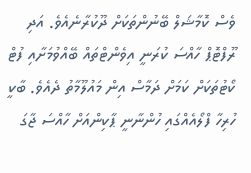ވެސް ކޮމާޝަލް ބޭނުންތަކަށް ދޫކުރާނެއެވެ. އަދި ރޫފްޓޮޕް ހާއްސަ ކުރަނީ އިވެންޓްތައް ބޭއްވުމަށާއި ފުޓް ކޯޓުތަކަށް ކަމަށް ދަމާސް އިން މައުލޫމާތު ދެއެވެ. ބާކީ ހުރިހާ ފްލޯއެއްގައި ހުންނާނީ ޕާކިންއަށް ހާއްސަ ޖާގަ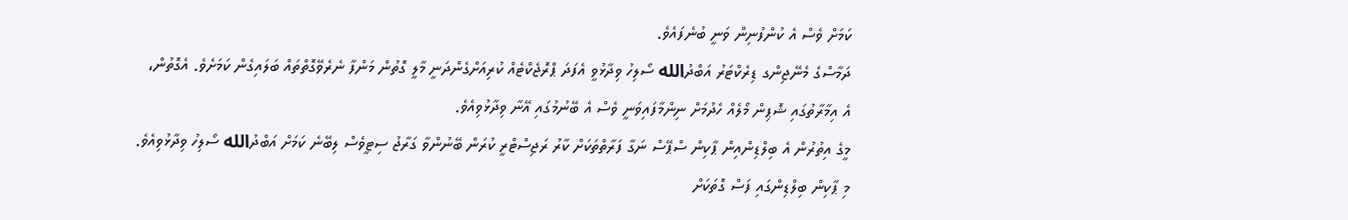ކަމަށް ވެސް އެ ކުންފުނިން ވަނީ ބުނެފައެވެ.
ދަމާސްގެ މެނޭޖިންގ ޑިރެކްޓަރު އަބްދުالله ސޯލިހު ވިދާޅުވީ އެފަދަ ޕްރޮޖެކްޓެއް ކުރިއަށްގެންދަނީ މާލީ ގޮތުން މަންފާ ނެރެވޭގޮތްތައް ބަލައިގެން ކަމަށެވެ. އެގޮތުން، އެ އިމާރާތުގައި ޝޮޕިން މޯލެއް ހެދުމަށް ނިންމާފައިވަނީ ވެސް އެ ބޭނުމުގައި އޭނާ ވިދާޅުވިއެވެ.
މީގެ އިތުރުން އެ ބިލްޑިންއިން ޕާކިން ސްޕޭސް ނަގާ ފަރާތްތަކަށް ކާރު ރަޖިސްޓްރީ ކުރަން ބޭނުންވާ ގަރާޖު ސިޓީވެސް ލިބޭނެ ކަމަށް އަބްދުالله ސޯލިހު ވިދާޅުވިއެވެ.
މި ޕާކިން ބިލްޑިންގައި ފަސް ގޮތަކަށް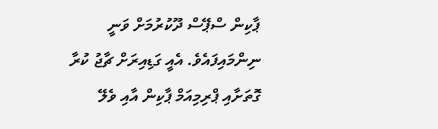ޕާކިން ސްޕޭސް ދޫކުރުމަށް ވަނީ ނިންމައިފައެވެ. އެއީ ގަޑިއިރަށް ޗާޖު ކުރާ ގޮތަށާއި ޕްރިމިއަމް ޕާކިން އާއި ވެލޭ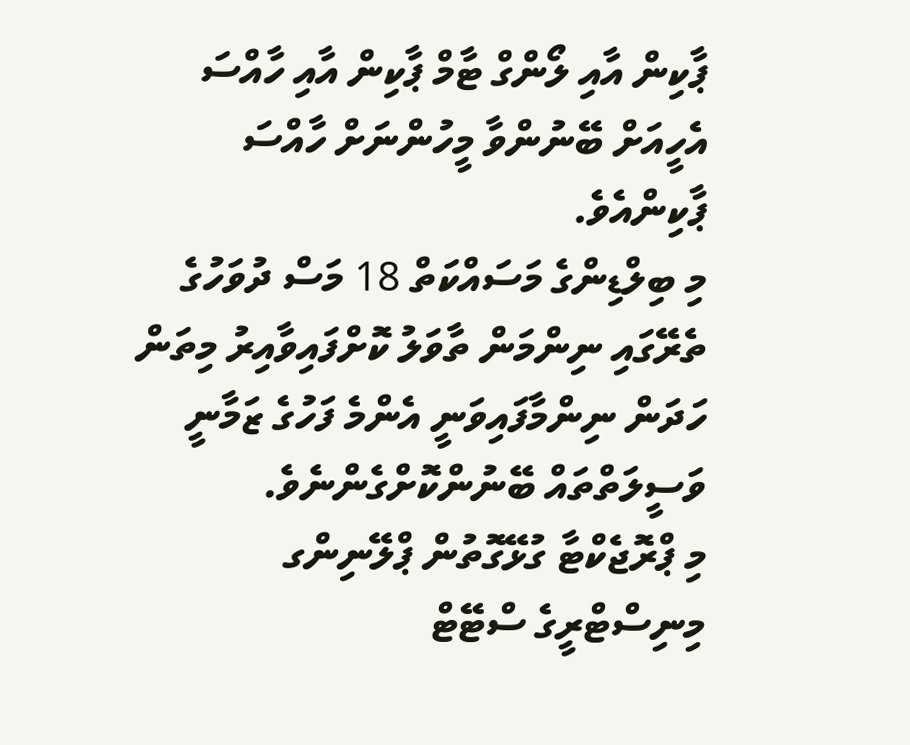ޕާކިން އާއި ލޯންގް ޓާމް ޕާކިން އާއި ހާއްސަ އެހީއަށް ބޭނުންވާ މީހުންނަށް ހާއްސަ ޕާކިންއެވެ.
މި ބިލްޑިންގެ މަސައްކަތް 18 މަސް ދުވަހުގެ ތެރޭގައި ނިންމަން ތާވަލު ކޮށްފައިވާއިރު މިތަން ހަދަން ނިންމާފައިވަނީ އެންމެ ފަހުގެ ޒަމާނީ ވަސީލަތްތައް ބޭނުންކޮށްގެންނެވެ.
މި ޕްރޮޖެކްޓާ ގުޅޭގޮތުން ޕްލޭނިންގ މިނިސްޓްރީގެ ސްޓޭޓް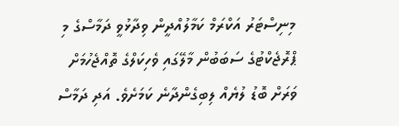މިނިސްޓަރު އަކްރަމް ކަމާލުއްދީން ވިދާޅުވީ ދަމާސްގެ މި ޕްރޮޖެކްޓުގެ ސަބަބުން މާލޭގައި ވެހިކަލްގެ ތޮއްޖެހުމަށް ވަރަށް ބޮޑު ލުޔެއް ލިބިގެންދާނެ ކަމަށެވެ. އަދި ދަމާސް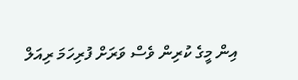އިން މީގެ ކުރިން ވެސް ވަރަށް ފުރިހަމަ ރިއަލް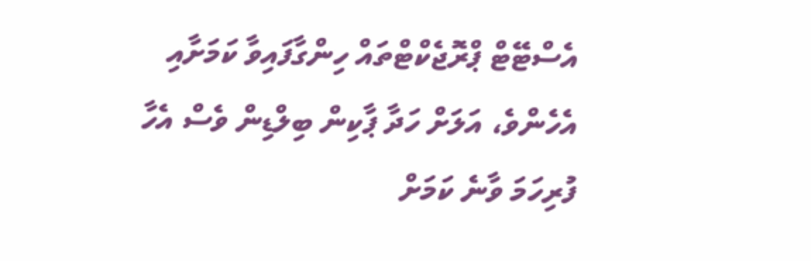އެސްޓޭޓް ޕްރޮޖެކްޓްތައް ހިންގާފައިވާ ކަމަށާއި އެހެންވެ، އަލަށް ހަދާ ޕާކިން ބިލްޑިން ވެސް އެހާ ފުރިހަމަ ވާނެ ކަމަށް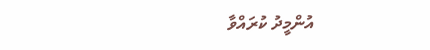އުންމީދު ކުރައްވާ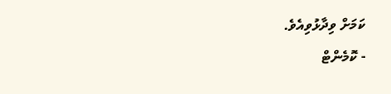ކަމަށް ވިދާޅުވިއެވެ.
- ކޮމެންޓް